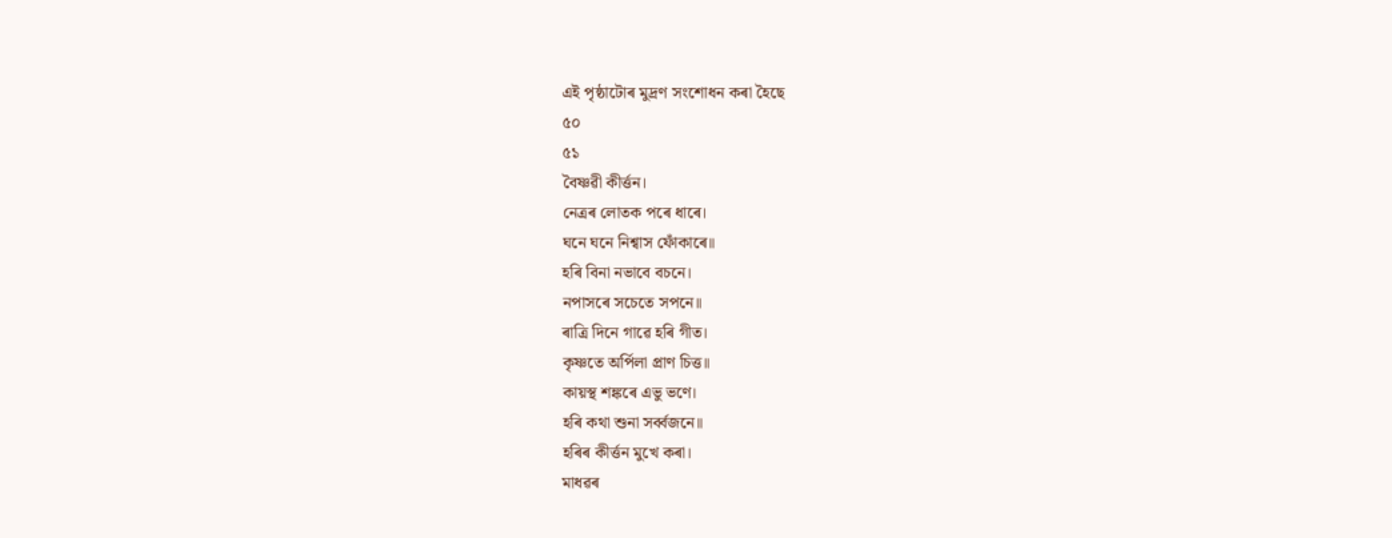এই পৃষ্ঠাটোৰ মুদ্ৰণ সংশোধন কৰা হৈছে
৫০
৫১
বৈষ্ণৱী কীৰ্ত্তন।
নেত্ৰৰ লোতক পৰে ধাৰে।
ঘনে ঘনে নিশ্বাস ফোঁকাৰে॥
হৰি বিনা নভাবে বচনে।
নপাসৰে সচেতে সপনে॥
ৰাত্ৰি দিনে গাৱে হৰি গীত।
কৃষ্ণতে অৰ্পিলা প্ৰাণ চিত্ত॥
কায়স্থ শঙ্কৰে এভু ভণে।
হৰি কথা শুনা সৰ্ব্বজনে॥
হৰিৰ কীৰ্ত্তন মুখে কৰা।
মাধৱৰ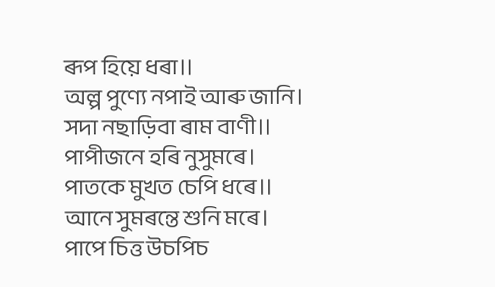ৰূপ হিয়ে ধৰা॥
অল্প পুণ্যে নপাই আৰু জানি।
সদা নছাড়িবা ৰাম বাণী॥
পাপীজনে হৰি নুসুমৰে।
পাতকে মুখত চেপি ধৰে॥
আনে সুমৰন্তে শুনি মৰে।
পাপে চিত্ত উচপিচ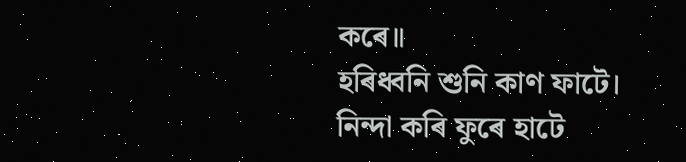কৰে॥
হৰিধ্বনি শুনি কাণ ফাটে।
নিন্দা কৰি ফুৰে হাটে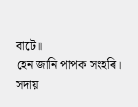বাটে॥
হেন জানি পাপক সংহৰি।
সদায়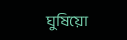ঘুষিয়ো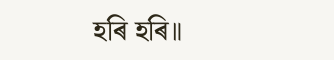হৰি হৰি॥